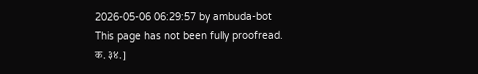2026-05-06 06:29:57 by ambuda-bot
This page has not been fully proofread.
क. ३४.]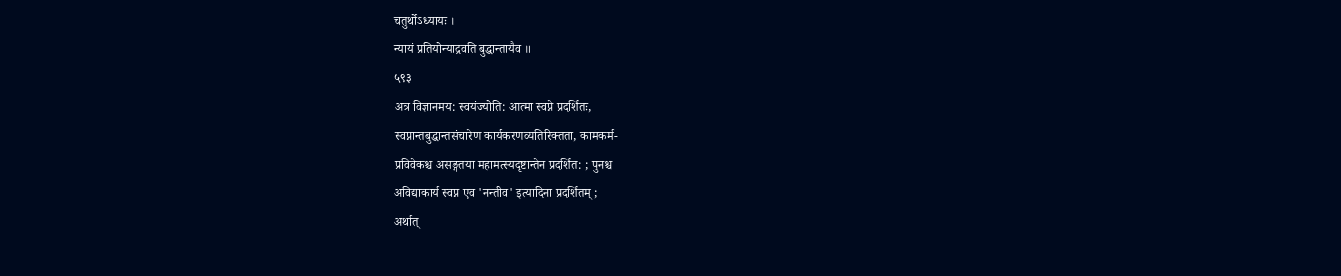चतुर्थोऽध्यायः ।
न्यायं प्रतियोन्याद्रवति बुद्धान्तायैव ॥
५९३
अत्र विज्ञानमय: स्वयंज्योति: आत्मा स्वप्ने प्रदर्शितः,
स्वप्नान्तबुद्धान्तसंचारेण कार्यकरणव्यतिरिक्तता, कामकर्म-
प्रविवेकश्च असङ्गतया महामत्स्यदृष्टान्तेन प्रदर्शित: ; पुनश्च
अविद्याकार्य स्वप्न एव 'नन्तीव' इत्यादिना प्रदर्शितम् ;
अर्थात्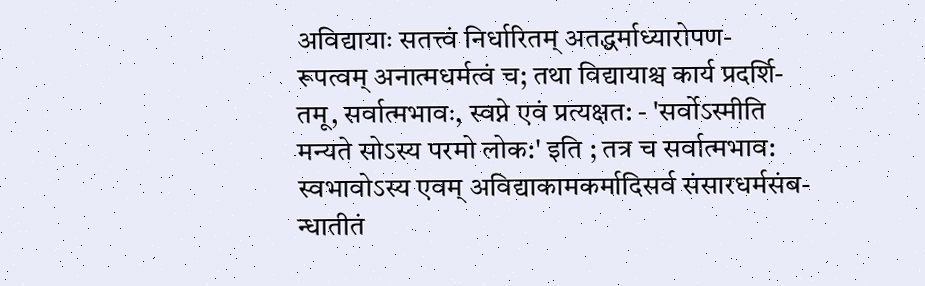अविद्यायाः सतत्त्वं निर्धारितम् अतद्धर्माध्यारोपण-
रूपत्वम् अनात्मधर्मत्वं च; तथा विद्यायाश्च कार्य प्रदर्शि-
तमू, सर्वात्मभावः, स्वप्ने एवं प्रत्यक्षत: - 'सर्वोऽस्मीति
मन्यते सोऽस्य परमो लोक:' इति ; तत्र च सर्वात्मभाव:
स्वभावोऽस्य एवम् अविद्याकामकर्मादिसर्व संसारधर्मसंब-
न्धातीतं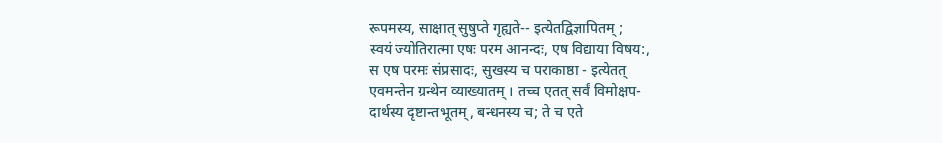रूपमस्य, साक्षात् सुषुप्ते गृह्यते-- इत्येतद्विज्ञापितम् ;
स्वयं ज्योतिरात्मा एषः परम आनन्दः, एष विद्याया विषय:,
स एष परमः संप्रसादः, सुखस्य च पराकाष्ठा - इत्येतत्
एवमन्तेन ग्रन्थेन व्याख्यातम् । तच्च एतत् सर्वं विमोक्षप-
दार्थस्य दृष्टान्तभूतम्, बन्धनस्य च; ते च एते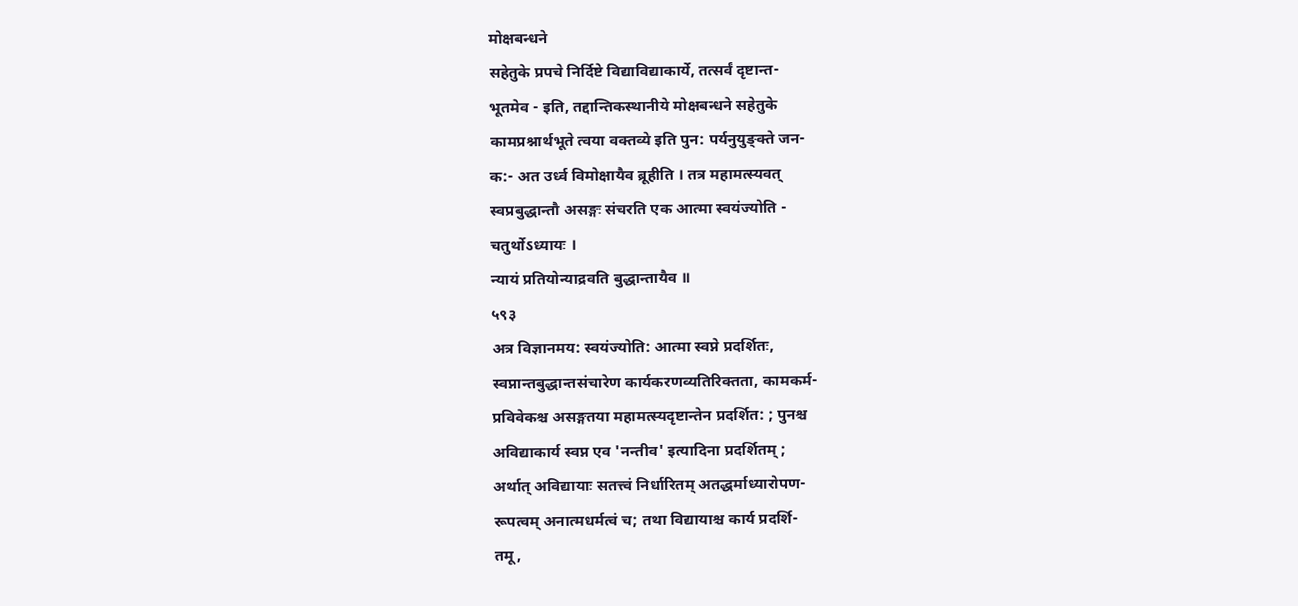मोक्षबन्धने
सहेतुके प्रपचे निर्दिष्टे विद्याविद्याकार्ये, तत्सर्वं दृष्टान्त-
भूतमेव - इति, तद्दान्तिकस्थानीये मोक्षबन्धने सहेतुके
कामप्रश्नार्थभूते त्वया वक्तव्ये इति पुन: पर्यनुयुङ्क्ते जन-
क:- अत उर्ध्व विमोक्षायैव ब्रूहीति । तत्र महामत्स्यवत्
स्वप्रबुद्धान्तौ असङ्गः संचरति एक आत्मा स्वयंज्योति -
चतुर्थोऽध्यायः ।
न्यायं प्रतियोन्याद्रवति बुद्धान्तायैव ॥
५९३
अत्र विज्ञानमय: स्वयंज्योति: आत्मा स्वप्ने प्रदर्शितः,
स्वप्नान्तबुद्धान्तसंचारेण कार्यकरणव्यतिरिक्तता, कामकर्म-
प्रविवेकश्च असङ्गतया महामत्स्यदृष्टान्तेन प्रदर्शित: ; पुनश्च
अविद्याकार्य स्वप्न एव 'नन्तीव' इत्यादिना प्रदर्शितम् ;
अर्थात् अविद्यायाः सतत्त्वं निर्धारितम् अतद्धर्माध्यारोपण-
रूपत्वम् अनात्मधर्मत्वं च; तथा विद्यायाश्च कार्य प्रदर्शि-
तमू,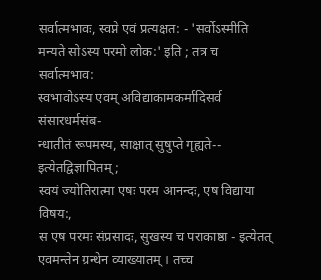सर्वात्मभावः, स्वप्ने एवं प्रत्यक्षत: - 'सर्वोऽस्मीति
मन्यते सोऽस्य परमो लोक:' इति ; तत्र च सर्वात्मभाव:
स्वभावोऽस्य एवम् अविद्याकामकर्मादिसर्व संसारधर्मसंब-
न्धातीतं रूपमस्य, साक्षात् सुषुप्ते गृह्यते-- इत्येतद्विज्ञापितम् ;
स्वयं ज्योतिरात्मा एषः परम आनन्दः, एष विद्याया विषय:,
स एष परमः संप्रसादः, सुखस्य च पराकाष्ठा - इत्येतत्
एवमन्तेन ग्रन्थेन व्याख्यातम् । तच्च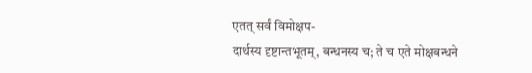एतत् सर्वं विमोक्षप-
दार्थस्य दृष्टान्तभूतम्, बन्धनस्य च; ते च एते मोक्षबन्धने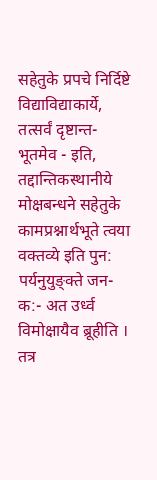सहेतुके प्रपचे निर्दिष्टे विद्याविद्याकार्ये, तत्सर्वं दृष्टान्त-
भूतमेव - इति, तद्दान्तिकस्थानीये मोक्षबन्धने सहेतुके
कामप्रश्नार्थभूते त्वया वक्तव्ये इति पुन: पर्यनुयुङ्क्ते जन-
क:- अत उर्ध्व विमोक्षायैव ब्रूहीति । तत्र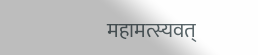महामत्स्यवत्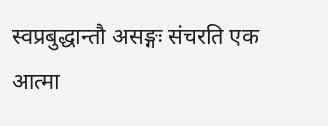स्वप्रबुद्धान्तौ असङ्गः संचरति एक आत्मा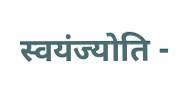स्वयंज्योति -